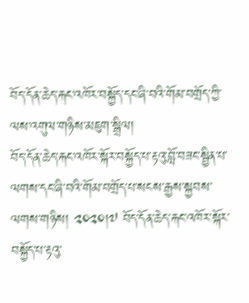བོད་དོན་ཆེད་རྐང་འཁོར་བསྐྱོད་དང་ཞི་བའི་གོམ་བགྲོད་ཀྱི་ལས་འགུལ་གཉིས་མཇུག་སྒྲིལ།
བོད་དོན་ཆེད་རྐང་འཁོར་སྐོར་བསྐྱོད་པ་རྟའུ་བློ་བཟང་སྦྱིན་པ་ལགས་དང་ཞི་བའི་གོམ་བགྲོད་པ་སངས་རྒྱས་སྐྱབས་ལགས་གཉིས། ༢༠༢༠།༧ བོད་དོན་ཆེད་རྐང་འཁོར་སྐོར་བསྐྱོད་པ་རྟའུ་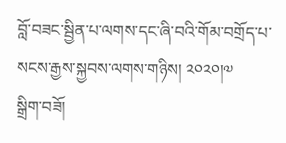བློ་བཟང་སྦྱིན་པ་ལགས་དང་ཞི་བའི་གོམ་བགྲོད་པ་སངས་རྒྱས་སྐྱབས་ལགས་གཉིས། ༢༠༢༠།༧
སྒྲིག་བཟོ།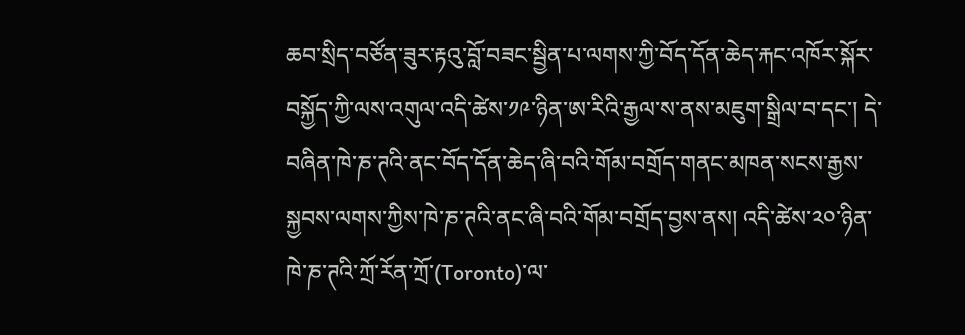ཆབ་སྲིད་བཙོན་ཟུར་རྟའུ་བློ་བཟང་སྦྱིན་པ་ལགས་ཀྱི་བོད་དོན་ཆེད་རྐང་འཁོར་སྐོར་བསྐྱོད་ཀྱི་ལས་འགུལ་འདི་ཚེས་༡༩་ཉིན་ཨ་རིའི་རྒྱལ་ས་ནས་མཇུག་སྒྲིལ་བ་དང་། དེ་བཞིན་ཁེ་ཎ་ཊའི་ནང་བོད་དོན་ཆེད་ཞི་བའི་གོམ་བགྲོད་གནང་མཁན་སངས་རྒྱས་སྐྱབས་ལགས་ཀྱིས་ཁེ་ཎ་ཊའི་ནང་ཞི་བའི་གོམ་བགྲོད་བྱས་ནས། འདི་ཚེས་༢༠་ཉིན་ཁེ་ཎ་ཊའི་ཀྲོ་རོན་ཀྲོ་(Toronto)་ལ་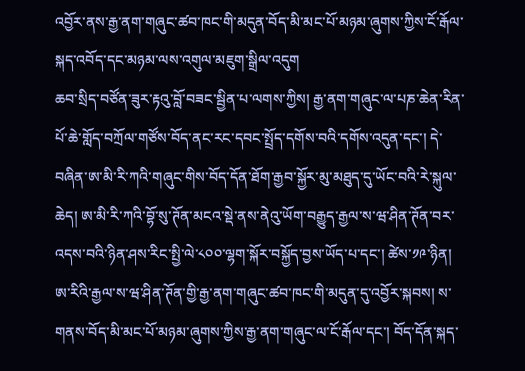འབྱོར་ནས་རྒྱ་ནག་གཞུང་ཚབ་ཁང་གི་མདུན་བོད་མི་མང་པོ་མཉམ་ཞུགས་ཀྱིས་ངོ་རྒོལ་སྐད་འབོད་དང་མཉམ་ལས་འགུལ་མཇུག་སྒྲིལ་འདུག
ཆབ་སྲིད་བཙོན་ཟུར་རྟའུ་བློ་བཟང་སྦྱིན་པ་ལགས་ཀྱིས། རྒྱ་ནག་གཞུང་ལ་པཎ་ཆེན་རིན་པོ་ཆེ་གློད་བཀྲོལ་གཙོས་བོད་ནང་རང་དབང་སྤྲོད་དགོས་བའི་དགོས་འདུན་དང་། དེ་བཞིན་ཨ་མི་རི་ཀའི་གཞུང་གིས་བོད་དོན་ཐོག་རྒྱབ་སྐྱོར་མུ་མཐུད་དུ་ཡོང་བའི་རེ་སྐུལ་ཆེད། ཨ་མི་རི་ཀའི་བྷོ་སུ་ཊོན་མངའ་སྡེ་ནས་ནེའུ་ཡོག་བརྒྱུད་རྒྱལ་ས་ཝ་ཤིན་ཊོན་བར་འདས་བའི་ཉིན་ཤས་རིང་སྤྱི་ལེ་༨༠༠་ལྷག་སྐོར་བསྐྱོད་བྱས་ཡོད་པ་དང་། ཚེས་༡༩་ཉིན། ཨ་རིའི་རྒྱལ་ས་ཝ་ཤིན་ཊོན་གྱི་རྒྱ་ནག་གཞུང་ཚབ་ཁང་གི་མདུན་དུ་འབྱོར་སྐབས། ས་གནས་བོད་མི་མང་པོ་མཉམ་ཞུགས་ཀྱིས་རྒྱ་ནག་གཞུང་ལ་ངོ་རྒོལ་དང་། བོད་དོན་སྐད་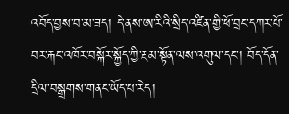འབོད་བྱས་བ་མ་ཟད། དེ་ནས་ཨ་རིའི་སྲིད་འཛིན་གྱི་ཕོ་བྲང་དཀར་པོ་བར་རྐང་འཁོར་བསྐོར་སྐྱོད་ཀྱི་རྔམ་སྟོན་ལས་འགུལ་དང་། བོད་དོན་དྲིལ་བསྒྲགས་གནང་ཡོད་པ་རེད།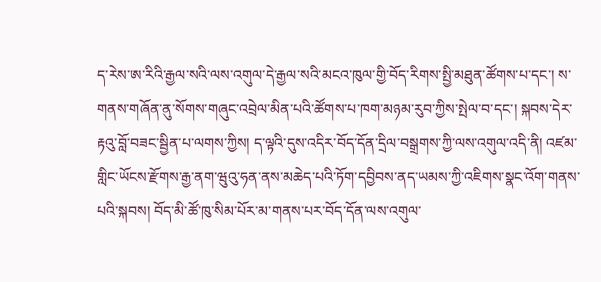ད་རེས་ཨ་རིའི་རྒྱལ་སའི་ལས་འགུལ་དེ་རྒྱལ་སའི་མངའ་ཁུལ་གྱི་བོད་རིགས་སྤྱི་མཐུན་ཚོགས་པ་དང་། ས་གནས་གཞོན་ནུ་སོགས་གཞུང་འབྲེལ་མིན་པའི་ཚོགས་པ་ཁག་མཉམ་རུབ་ཀྱིས་སྤེལ་བ་དང་། སྐབས་དེར་རྟའུ་བློ་བཟང་སྦྱིན་པ་ལགས་ཀྱིས། ད་ལྟའི་དུས་འདིར་བོད་དོན་དྲིལ་བསྒྲགས་ཀྱི་ལས་འགུལ་འདི་ནི། འཛམ་གླིང་ཡོངས་རྫོགས་རྒྱ་ནག་ཝུའུ་ཧན་ནས་མཆེད་པའི་ཏོག་དབྱིབས་ནད་ཡམས་ཀྱི་འཇིགས་སྣང་འོག་གནས་པའི་སྐབས། བོད་མི་ཚོ་ཁུ་སིམ་པོར་མ་གནས་པར་བོད་དོན་ལས་འགུལ་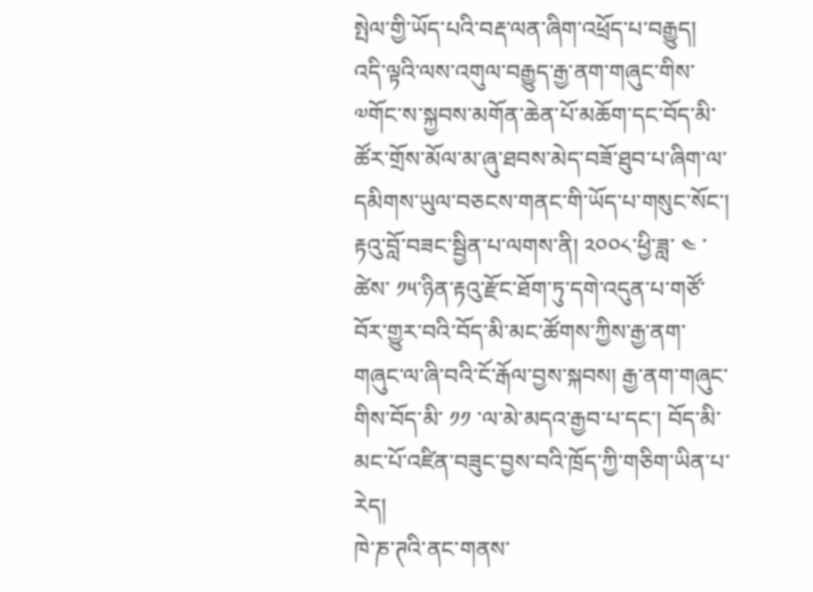སྤེལ་གྱི་ཡོད་པའི་བརྡ་ལན་ཞིག་འཕྲོད་པ་བརྒྱུད། འདི་ལྟའི་ལས་འགུལ་བརྒྱུད་རྒྱ་ནག་གཞུང་གིས་༧གོང་ས་སྐྱབས་མགོན་ཆེན་པོ་མཆོག་དང་བོད་མི་ཚོར་གྲོས་མོལ་མ་ཞུ་ཐབས་མེད་བཟོ་ཐུབ་པ་ཞིག་ལ་དམིགས་ཡུལ་བཅངས་གནང་གི་ཡོད་པ་གསུང་སོང་།
རྟའུ་བློ་བཟང་སྦྱིན་པ་ལགས་ནི། ༢༠༠༨་ཕྱི་ཟླ་ ༤ ་ཚེས་ ༡༥་ཉིན་རྟའུ་རྫོང་ཐོག་ཏུ་དགེ་འདུན་པ་གཙོ་བོར་གྱུར་བའི་བོད་མི་མང་ཚོགས་ཀྱིས་རྒྱ་ནག་གཞུང་ལ་ཞི་བའི་ངོ་རྒོལ་བྱས་སྐབས། རྒྱ་ནག་གཞུང་གིས་བོད་མི་ ༡༡ ་ལ་མེ་མདའ་རྒྱབ་པ་དང་། བོད་མི་མང་པོ་འཛིན་བཟུང་བྱས་བའི་ཁྲོད་ཀྱི་གཅིག་ཡིན་པ་རེད།
ཁེ་ཎ་ཊའི་ནང་གནས་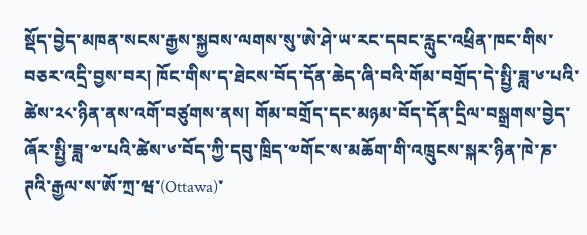སྡོད་བྱེད་མཁན་སངས་རྒྱས་སྐྱབས་ལགས་སུ་ཨེ་ཤེ་ཡ་རང་དབང་རླུང་འཕྲིན་ཁང་གིས་བཅར་འདྲི་བྱས་བར། ཁོང་གིས་ད་ཐེངས་བོད་དོན་ཆེད་ཞི་བའི་གོམ་བགྲོད་དེ་སྤྱི་ཟླ་༦་པའི་ཚེས་༢༨་ཉིན་ནས་འགོ་བཙུགས་ནས། གོམ་བགྲོད་དང་མཉམ་བོད་དོན་དྲིལ་བསྒྲགས་བྱེད་ཞོར་སྤྱི་ཟླ་༧་པའི་ཚེས་༦་བོད་ཀྱི་དབུ་ཁྲིད་༧གོང་ས་མཆོག་གི་འཁྲུངས་སྐར་ཉིན་ཁེ་ཎ་ཊའི་རྒྱལ་ས་ཨོ་ཀྲ་ཝ་(Ottawa)་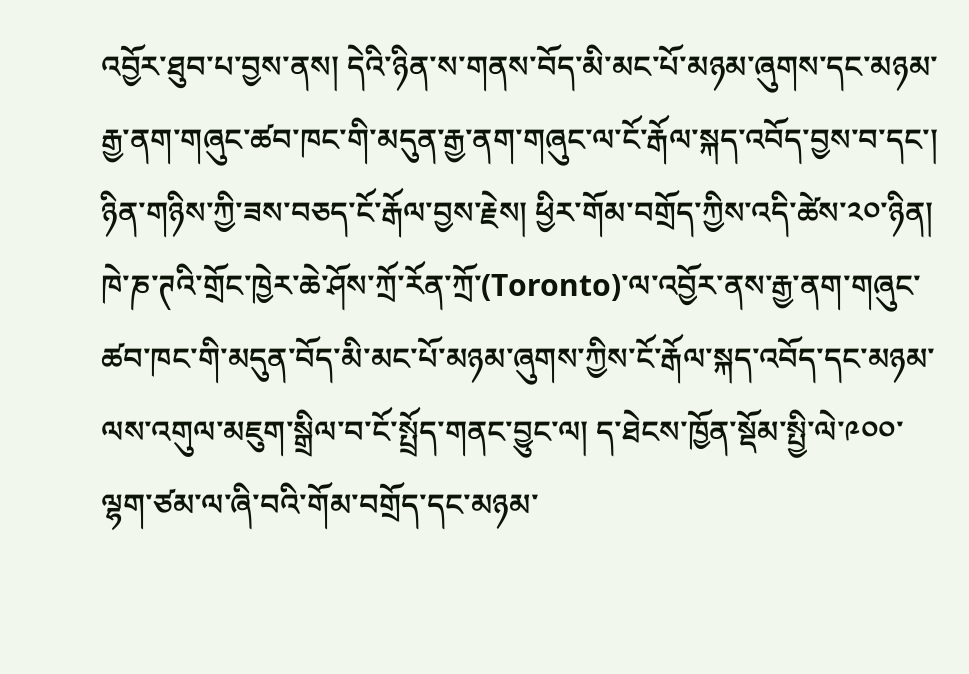འབྱོར་ཐུབ་པ་བྱས་ནས། དེའི་ཉིན་ས་གནས་བོད་མི་མང་པོ་མཉམ་ཞུགས་དང་མཉམ་རྒྱ་ནག་གཞུང་ཚབ་ཁང་གི་མདུན་རྒྱ་ནག་གཞུང་ལ་ངོ་རྒོལ་སྐད་འབོད་བྱས་བ་དང་། ཉིན་གཉིས་ཀྱི་ཟས་བཅད་ངོ་རྒོལ་བྱས་རྗེས། ཕྱིར་གོམ་བགྲོད་ཀྱིས་འདི་ཚེས་༢༠་ཉིན། ཁེ་ཎ་ཊའི་གྲོང་ཁྱེར་ཆེ་ཤོས་ཀྲོ་རོན་ཀྲོ་(Toronto)་ལ་འབྱོར་ནས་རྒྱ་ནག་གཞུང་ཚབ་ཁང་གི་མདུན་བོད་མི་མང་པོ་མཉམ་ཞུགས་ཀྱིས་ངོ་རྒོལ་སྐད་འབོད་དང་མཉམ་ལས་འགུལ་མཇུག་སྒྲིལ་བ་ངོ་སྤྲོད་གནང་བྱུང་ལ། ད་ཐེངས་ཁྱོན་སྡོམ་སྤྱི་ལེ་༩༠༠་ལྷག་ཙམ་ལ་ཞི་བའི་གོམ་བགྲོད་དང་མཉམ་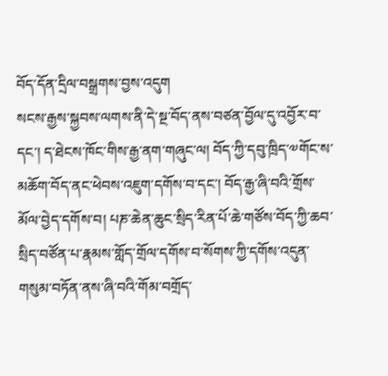བོད་དོན་དྲིལ་བསྒྲགས་བྱས་འདུག
སངས་རྒྱས་སྐྱབས་ལགས་ནི་དེ་སྔ་བོད་ནས་བཙན་བྱོལ་དུ་འབྱོར་བ་དང་། ད་ཐེངས་ཁོང་གིས་རྒྱ་ནག་གཞུང་ལ། བོད་ཀྱི་དབུ་ཁྲིད་༧གོང་ས་མཆོག་བོད་ནང་ཕེབས་འཇུག་དགོས་བ་དང་། བོད་རྒྱ་ཞི་བའི་གྲོས་མོལ་བྱེད་དགོས་བ། པཎ་ཆེན་ཆུང་སྲིད་རིན་པོ་ཆེ་གཙོས་བོད་ཀྱི་ཆབ་སྲིད་བཙོན་པ་རྣམས་གློད་གྲོལ་དགོས་བ་སོགས་ཀྱི་དགོས་འདུན་གསུམ་བཏོན་ནས་ཞི་བའི་གོམ་བགྲོད་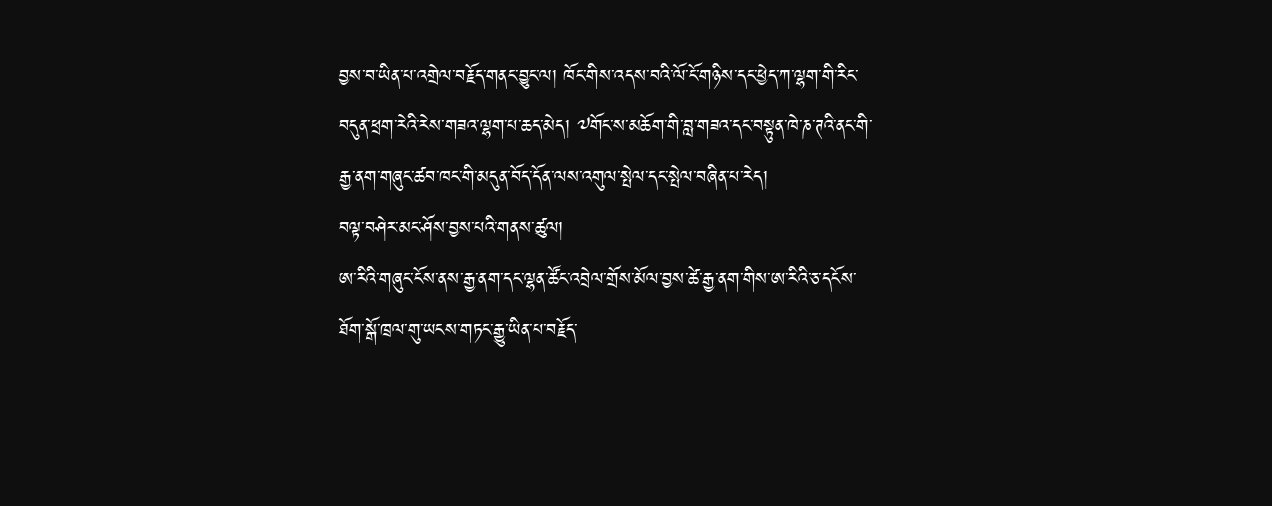བྱས་བ་ཡིན་པ་འགྲེལ་བརྗོད་གནང་བྱུང་ལ། ཁོང་གིས་འདས་བའི་ལོ་ངོ་གཉིས་དང་ཕྱེད་ཀ་ལྷག་གི་རིང་བདུན་ཕྲག་རེའི་རེས་གཟའ་ལྷག་པ་ཆད་མེད། ༧གོང་ས་མཆོག་གི་བླ་གཟའ་དང་བསྟུན་ཁེ་ཎ་ཊའི་ནང་གི་རྒྱ་ནག་གཞུང་ཚབ་ཁང་གི་མདུན་བོད་དོན་ལས་འགུལ་སྤེལ་དང་སྤེལ་བཞིན་པ་རེད།
བལྟ་བཤེར་མང་ཤོས་བྱས་པའི་གནས་ཚུལ།
ཨ་རིའི་གཞུང་ངོས་ནས་རྒྱ་ནག་དང་ལྷན་ཚོང་འབྲེལ་གྲོས་མོལ་བྱས་ཚེ་རྒྱ་ནག་གིས་ཨ་རིའི་ཅ་དངོས་ཐོག་སྒོ་ཁྲལ་གུ་ཡངས་གཏང་རྒྱུ་ཡིན་པ་བརྗོད་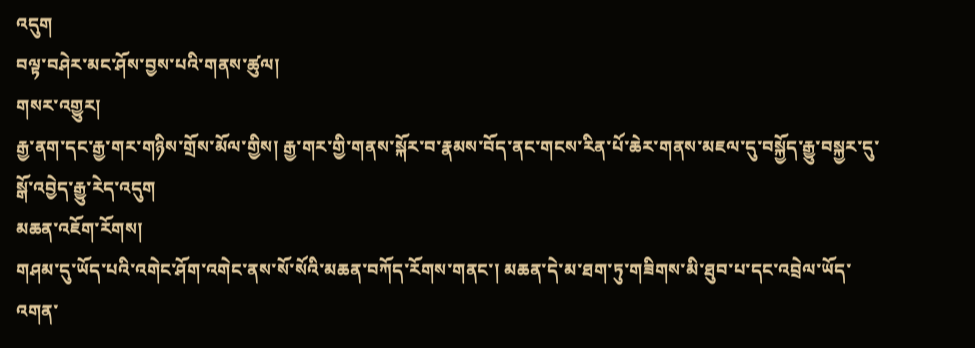འདུག
བལྟ་བཤེར་མང་ཤོས་བྱས་པའི་གནས་ཚུལ།
གསར་འགྱུར།
རྒྱ་ནག་དང་རྒྱ་གར་གཉིས་གྲོས་མོལ་གྱིས། རྒྱ་གར་གྱི་གནས་སྐོར་བ་རྣམས་བོད་ནང་གངས་རིན་པོ་ཆེར་གནས་མཇལ་དུ་བསྐྱོད་རྒྱུ་བསྐྱར་དུ་སྒོ་འབྱེད་རྒྱུ་རེད་འདུག
མཆན་འཇོག་རོགས།
གཤམ་དུ་ཡོད་པའི་འགེང་ཤོག་འགེང་ནས་སོ་སོའི་མཆན་བཀོད་རོགས་གནང་། མཆན་དེ་མ་ཐག་ཏུ་གཟིགས་མི་ཐུབ་པ་དང་འབྲེལ་ཡོད་འགན་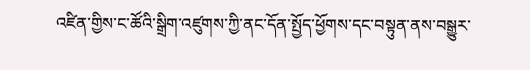འཛིན་གྱིས་ང་ཚོའི་སྒྲིག་འཛུགས་ཀྱི་ནང་དོན་སྤྱོད་ཕྱོགས་དང་བསྟུན་ནས་བསྒྱུར་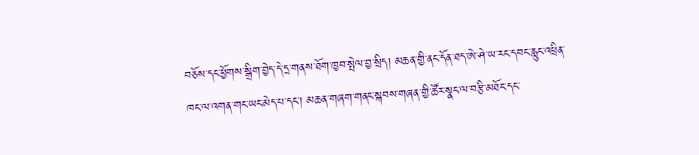བཅོས་དང་ཕྱོགས་སྒྲིག་བྱེད་དེ་དྲ་གནས་ཐོག་ཁྱབ་སྤེལ་བྱ་སྲིད། མཆན་གྱི་ནང་དོན་ཐད་ཨེ་ཤེ་ཡ་རང་དབང་རླུང་འཕྲིན་ཁང་ལ་འགན་གང་ཡང་མེད་པ་དང་། མཆན་གཞག་གནང་སྐབས་གཞན་གྱི་ཚོར་སྣང་ལ་བརྩི་མཐོང་དང་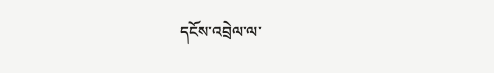དངོས་འབྲེལ་ལ་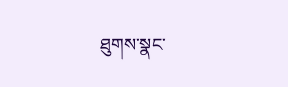ཐུགས་སྣང་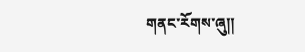གནང་རོགས་ཞུ༎